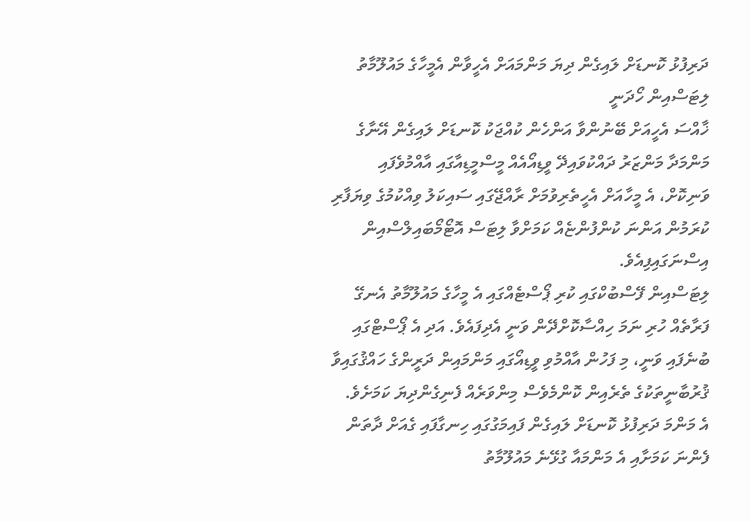ދަރިފުޅު ކޮނޑަށް ލައިގެން ދިޔަ މަންމައަށް އެހީވާން އެމީހާގެ މައުލޫމާތު ލިޓަސްއިން ހޯދަނީ
ޚާއްސަ އެހީއަށް ބޭނުންވާ އަންހެން ކުއްޖަކު ކޮނޑަށް ލައިގެން އޭނާގެ މަންމަދާ މަންޒަރު ދައްކުވައިދޭ ވީޑިއޯއެއް މީސްމީޑިއާގައި އާއްމުވެފައި ވަނިކޮށް، އެ މީހާއަށް އެހީތެރިވުމަށް ރާއްޖޭގައި ސައިކަލު ވިއްކުމުގެ ވިޔަފާރި ކުރަމުން އަންނަ ކުންފުންޏެއް ކަމަށްވާ ލިޓަސް އޮޓޯމޯބައިލްސްއިން އިސްނަގައިފިއެވެ.
ލިޓަސްއިން ފޭސްބުކްގައި ކުރި ޕޯސްޓެއްގައި އެ މީހާގެ މައުލޫމާތު އެނގޭ ފަރާތެއް ހުރި ނަމަ ހިއްސާކޮށްދޭން ވަނީ އެދިފައެވެ. އަދި އެ ޕޯސްޓްގައި ބުނެފައި ވަނީ، މި ފަހުން އާއްމުވި ވީޑިއޯގައި މަންމައިން ދަރީންގެ ހައްޤުގައިވާ ޤުރުބާނީތަކުގެ ތެރެއިން ކޮންމެވެސް މިންވަރެއް ފެނިގެންދިޔަ ކަމަށެވެ.
އެ މަންމަ ދަރިފުޅު ކޮނޑަށް ލައިގެން ފައިމަގުގައި ހިނގާފައި ގެއަށް ދާތަން ފެންނަ ކަމަށާއި އެ މަންމައާ ގުޅޭނެ މައުލޫމާތު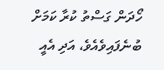ހޯދަން ގަސްތު ކުރާ ކަމަށް ބުނެފައިވެއެވެ، އަދި އެއީ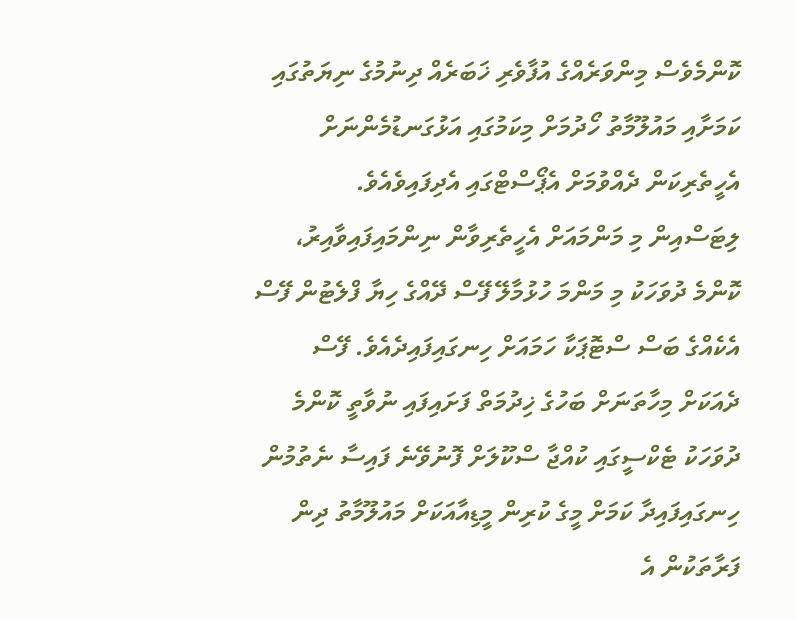ކޮންމެވެސް މިންވަރެއްގެ އުފާވެރި ޚަބަރެއް ދިނުމުގެ ނިޔަތުގައި ކަމަށާއި މައުލޫމާތު ހޯދުމަށް މިކަމުގައި އަޅުގަނޑުމެންނަށް އެހީތެރިކަން ދެއްވުމަށް އެޕޯސްޓްގައި އެދިފައިވެއެވެ.
ލިޓަސްއިން މި މަންމައަށް އެހީތެރިވާން ނިންމައިފައިވާއިރު، ކޮންމެ ދުވަހަކު މި މަންމަ ހުޅުމާލޭ ފޭސް ދޭއްގެ ހިޔާ ފްލެޓުން ފޭސް އެކެއްގެ ބަސް ސްޓޮޕަކާ ހަމައަށް ހިނގައިފައިދެއެވެ. ފޭސް ދެއަކަށް މިހާތަނަށް ބަހުގެ ޚިދުމަތް ފަށައިފައި ނުވާތީ ކޮންމެ ދުވަހަކު ޓެކްސީގައި ކުއްޖާ ސްކޫލަށް ފޮނުވޭނެ ފައިސާ ނެތުމުން ހިނގައިފައިދާ ކަމަށް މީގެ ކުރިން މީޑިއާއަކަށް މައުލޫމާތު ދިން ފަރާތަކުން އެ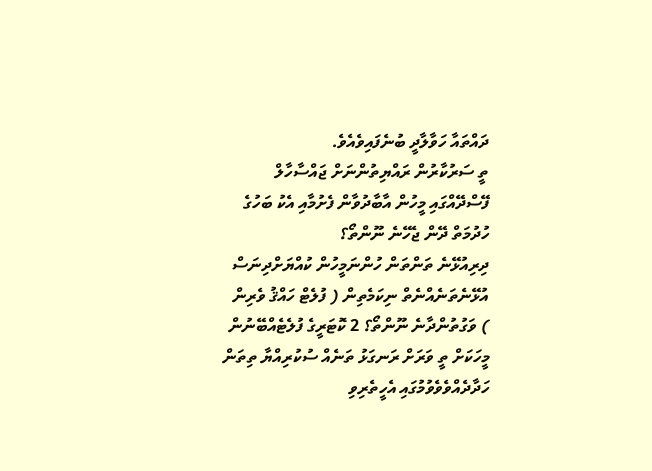ދައްތައާ ހަވާލާދީ ބުނެފައިވެއެވެ.
ތީ ސަރުކާރުން ރައްޔިތުންނަށް ޖައްސާހާލް
ފޭސްދޭއްގައި މީހުން އާބާދުވާން ފެށުމާއި އެކު ބަހުގެ ހުދުމަތް ދޭން ޖެހޭނެ ނޫންތޯ؟
ދިރިއުޅޭނެ ތަންތަން ހުންނަމީހުން ކުއްޔަށްދިނަސް އުޅޭނެތަނެއްނެތް ނިކަމެތިން ( ފުލެޓް ހައްޤު ވެރިން ) ވަގުތުންދާނެ ނޫންތޯ؟ 2 ކޮޓަރީގެ ފުލެޓެއްބޭނުން މީހަކަށް ތީ ވަރަށް ރަނގަޅު ތަނެއް ސުކުރިއްޔާ ތިތަން ހަދާދެއްވެވެވުމުގައި އެހީތެރިވި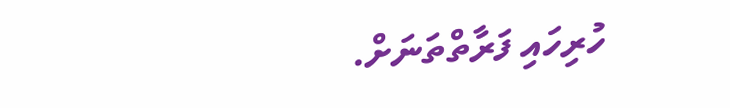ހުރިހައި ފަރާތްތަނަށް.